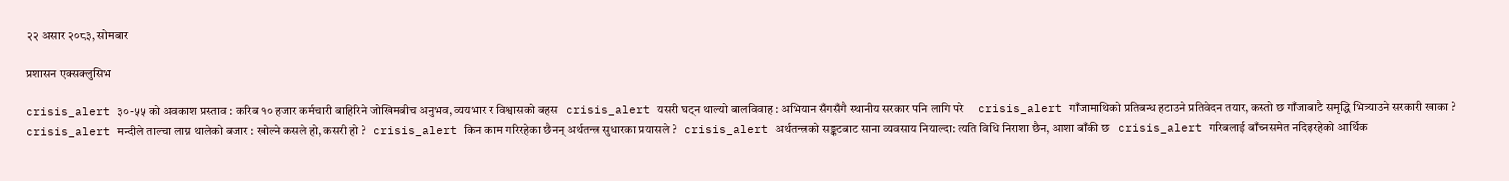२२ असार २०८३, सोमबार

प्रशासन एक्सक्लुसिभ

crisis_alert ३०-५५ को अवकाश प्रस्ताव : करिब १० हजार कर्मचारी बाहिरिने जोखिमबीच अनुभव, व्ययभार र विश्वासको बहस   crisis_alert यसरी घट्न थाल्यो बालविवाह : अभियान सँगसँगै स्थानीय सरकार पनि लागि परे     crisis_alert गाँजामाथिको प्रतिबन्ध हटाउने प्रतिवेदन तयार, कस्तो छ गाँजाबाटै समृद्धि भित्र्याउने सरकारी खाका ?   crisis_alert मन्दीले ताल्चा लाग्न थालेको बजार : खोल्ने कसले हो, कसरी हो ?   crisis_alert किन काम गरिरहेका छैनन् अर्थतन्त्र सुधारका प्रयासले ?   crisis_alert अर्थतन्त्रको सङ्कटबाट साना व्यवसाय नियाल्दा: त्यति विधि निराशा छैन, आशा बाँकी छ   crisis_alert गरिबलाई बाँच्नसमेत नदिइरहेको आर्थिक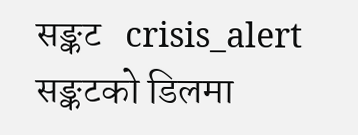सङ्कट   crisis_alert सङ्कटको डिलमा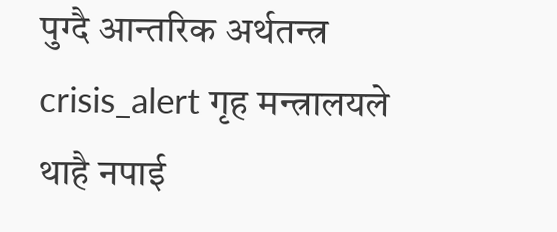पुग्दै आन्तरिक अर्थतन्त्र   crisis_alert गृह मन्त्रालयले थाहै नपाई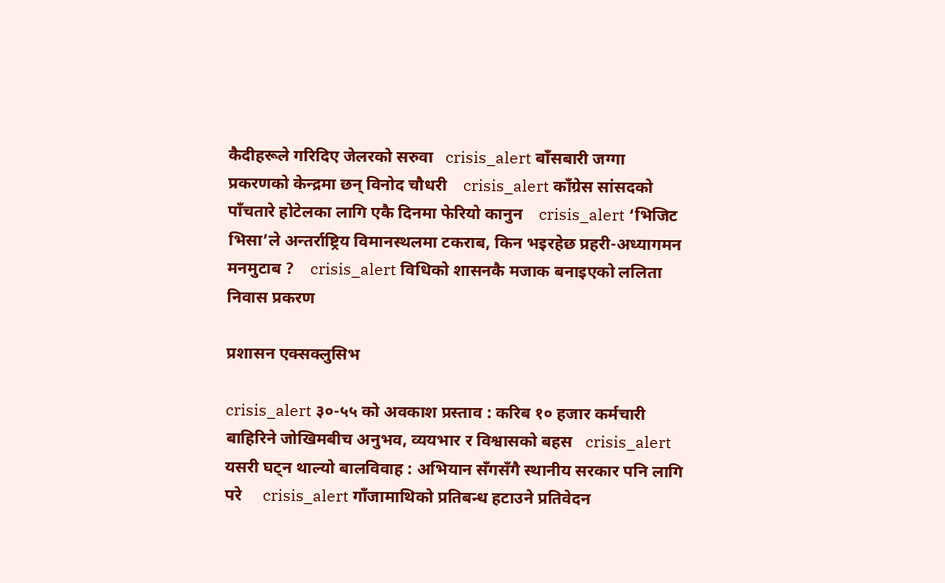कैदीहरूले गरिदिए जेलरको सरुवा   crisis_alert बाँसबारी जग्गा प्रकरणको केन्द्रमा छन् विनोद चौधरी    crisis_alert काँग्रेस सांसदको पाँचतारे होटेलका लागि एकै दिनमा फेरियो कानुन    crisis_alert ‘भिजिट भिसा’ले अन्तर्राष्ट्रिय विमानस्थलमा टकराब, किन भइरहेछ प्रहरी-अध्यागमन मनमुटाब ?    crisis_alert विधिको शासनकै मजाक बनाइएको ललिता निवास प्रकरण

प्रशासन एक्सक्लुसिभ

crisis_alert ३०-५५ को अवकाश प्रस्ताव : करिब १० हजार कर्मचारी बाहिरिने जोखिमबीच अनुभव, व्ययभार र विश्वासको बहस   crisis_alert यसरी घट्न थाल्यो बालविवाह : अभियान सँगसँगै स्थानीय सरकार पनि लागि परे     crisis_alert गाँजामाथिको प्रतिबन्ध हटाउने प्रतिवेदन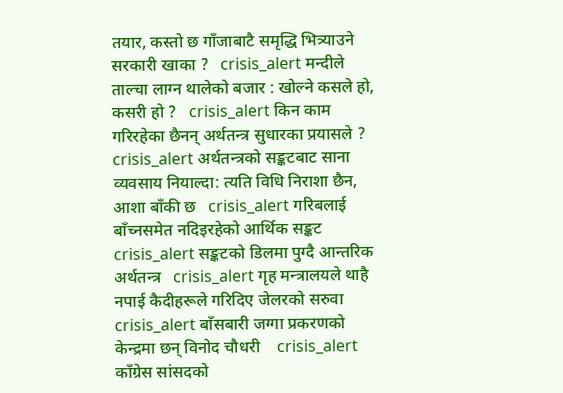तयार, कस्तो छ गाँजाबाटै समृद्धि भित्र्याउने सरकारी खाका ?   crisis_alert मन्दीले ताल्चा लाग्न थालेको बजार : खोल्ने कसले हो, कसरी हो ?   crisis_alert किन काम गरिरहेका छैनन् अर्थतन्त्र सुधारका प्रयासले ?   crisis_alert अर्थतन्त्रको सङ्कटबाट साना व्यवसाय नियाल्दा: त्यति विधि निराशा छैन, आशा बाँकी छ   crisis_alert गरिबलाई बाँच्नसमेत नदिइरहेको आर्थिक सङ्कट   crisis_alert सङ्कटको डिलमा पुग्दै आन्तरिक अर्थतन्त्र   crisis_alert गृह मन्त्रालयले थाहै नपाई कैदीहरूले गरिदिए जेलरको सरुवा   crisis_alert बाँसबारी जग्गा प्रकरणको केन्द्रमा छन् विनोद चौधरी    crisis_alert काँग्रेस सांसदको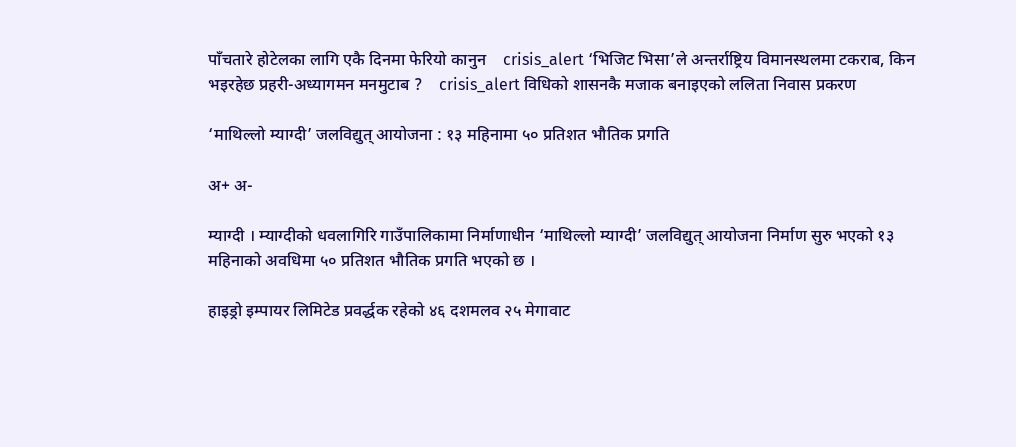पाँचतारे होटेलका लागि एकै दिनमा फेरियो कानुन    crisis_alert ‘भिजिट भिसा’ले अन्तर्राष्ट्रिय विमानस्थलमा टकराब, किन भइरहेछ प्रहरी-अध्यागमन मनमुटाब ?    crisis_alert विधिको शासनकै मजाक बनाइएको ललिता निवास प्रकरण

‘माथिल्लो म्याग्दी’ जलविद्युत् आयोजना : १३ महिनामा ५० प्रतिशत भौतिक प्रगति

अ+ अ-

म्याग्दी । म्याग्दीको धवलागिरि गाउँपालिकामा निर्माणाधीन ‘माथिल्लो म्याग्दी’ जलविद्युत् आयोजना निर्माण सुरु भएको १३ महिनाको अवधिमा ५० प्रतिशत भौतिक प्रगति भएको छ ।

हाइड्रो इम्पायर लिमिटेड प्रवर्द्धक रहेको ४६ दशमलव २५ मेगावाट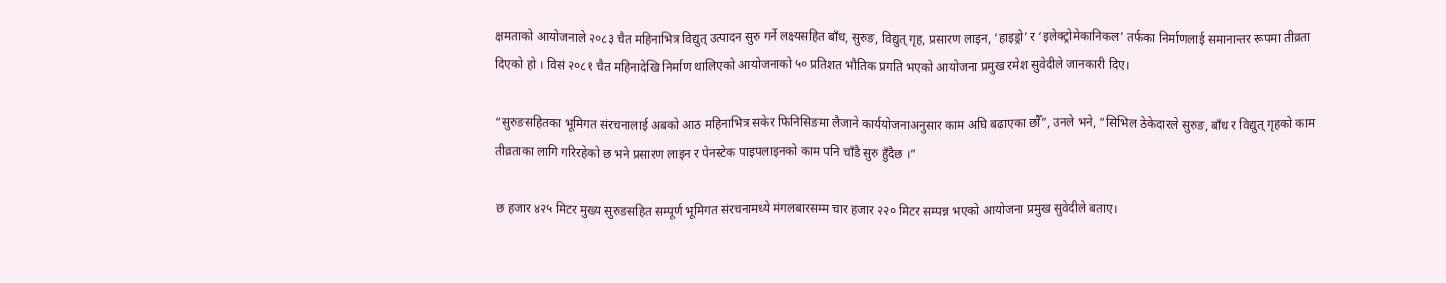क्षमताको आयोजनाले २०८३ चैत महिनाभित्र विद्युत् उत्पादन सुरु गर्ने लक्ष्यसहित बाँध, सुरुङ, विद्युत् गृह, प्रसारण लाइन, ‘हाइड्रो’ र ‘इलेक्ट्रोमेकानिकल’ तर्फका निर्माणलाई समानान्तर रूपमा तीव्रता दिएको हो । विसं २०८१ चैत महिनादेखि निर्माण थालिएको आयोजनाको ५० प्रतिशत भौतिक प्रगति भएको आयोजना प्रमुख रमेश सुवेदीले जानकारी दिए।

“सुरुङसहितका भूमिगत संरचनालाई अबको आठ महिनाभित्र सकेर फिनिसिङमा लैजाने कार्ययोजनाअनुसार काम अघि बढाएका छौँ”, उनले भने, “सिभिल ठेकेदारले सुरुङ, बाँध र विद्युत् गृहको काम तीव्रताका लागि गरिरहेको छ भने प्रसारण लाइन र पेनस्टेक पाइपलाइनको काम पनि चाँडै सुरु हुँदैछ ।”

छ हजार ४२५ मिटर मुख्य सुरुङसहित सम्पूर्ण भूमिगत संरचनामध्ये मंगलबारसम्म चार हजार २२० मिटर सम्पन्न भएको आयोजना प्रमुख सुवेदीले बताए।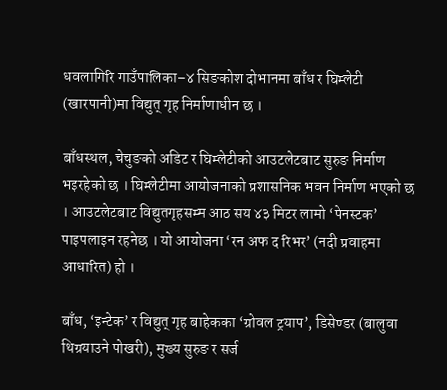धवलागिरि गाउँपालिका–४ सिङकोश दोभानमा बाँध र घिम्लेटी (खारपानी)मा विद्युत् गृह निर्माणाधीन छ ।

बाँधस्थल, चेचुङको अडिट र घिम्लेटीको आउटलेटबाट सुरुङ निर्माण भइरहेको छ । घिम्लेटीमा आयोजनाको प्रशासनिक भवन निर्माण भएको छ । आउटलेटबाट विद्युतगृहसम्म आठ सय ४३ मिटर लामो ‘पेनस्टक’ पाइपलाइन रहनेछ । यो आयोजना ‘रन अफ द रिभर’ (नदी प्रवाहमा आधारित) हो ।

बाँध, ‘इन्टेक’ र विद्युत् गृह बाहेकका ‘ग्रोवल ट्रयाप’, डिसेण्डर (बालुवा थिग्रयाउने पोखरी), मुख्य सुरुङ र सर्ज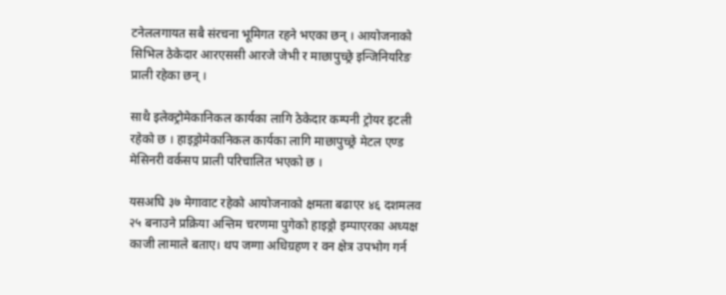टनेललगायत सबै संरचना भूमिगत रहने भएका छन् । आयोजनाको सिभिल ठेकेदार आरएससी आरजे जेभी र माछापुच्छ्रे इन्जिनियरिङ प्राली रहेका छन् ।

साथै इलेक्ट्रोमेकानिकल कार्यका लागि ठेकेदार कम्पनी ट्रोयर इटली रहेको छ । हाइड्रोमेकानिकल कार्यका लागि माछापुच्छ्रे मेटल एण्ड मेसिनरी वर्कसप प्राली परिचालित भएको छ ।

यसअघि ३७ मेगावाट रहेको आयोजनाको क्षमता बढाएर ४६ दशमलव २५ बनाउने प्रक्रिया अन्तिम चरणमा पुगेको हाइड्रो इम्पाएरका अध्यक्ष काजी लामाले बताए। थप जग्गा अधिग्रहण र वन क्षेत्र उपभोग गर्न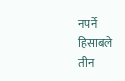नपर्ने हिसाबले तीन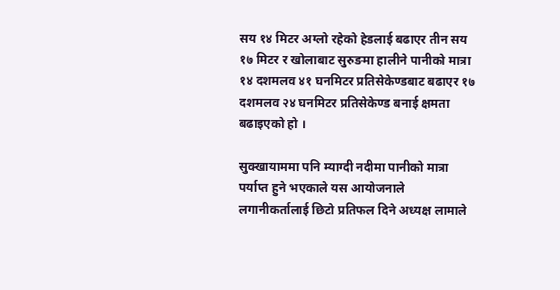सय १४ मिटर अग्लो रहेको हेडलाई बढाएर तीन सय १७ मिटर र खोलाबाट सुरुङमा हालीने पानीको मात्रा १४ दशमलव ४१ घनमिटर प्रतिसेकेण्डबाट बढाएर १७ दशमलव २४ घनमिटर प्रतिसेकेण्ड बनाई क्षमता बढाइएको हो ।

सुक्खायाममा पनि म्याग्दी नदीमा पानीको मात्रा पर्याप्त हुने भएकाले यस आयोजनाले लगानीकर्तालाई छिटो प्रतिफल दिने अध्यक्ष लामाले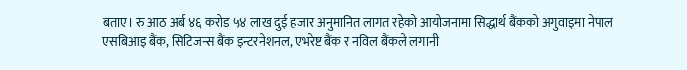बताए। रु आठ अर्ब ४६ करोड ५४ लाख दुई हजार अनुमानित लागत रहेको आयोजनामा सिद्धार्थ बैंकको अगुवाइमा नेपाल एसबिआइ बैंक, सिटिजन्स बैंक इन्टरनेशनल, एभरेष्ट बैंक र नविल बैंकले लगानी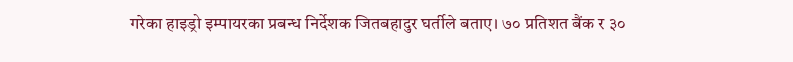गरेका हाइड्रो इम्पायरका प्रबन्ध निर्देशक जितबहादुर घर्तीले बताए। ७० प्रतिशत बैंक र ३०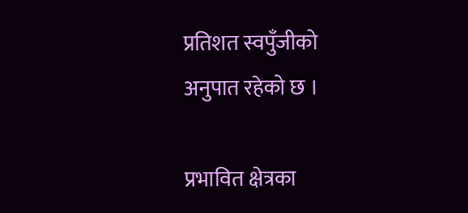प्रतिशत स्वपुँजीको अनुपात रहेको छ ।

प्रभावित क्षेत्रका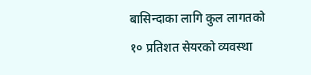बासिन्दाका लागि कुल लागतको १० प्रतिशत सेयरको व्यवस्था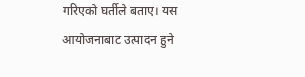गरिएको घर्तीले बताए। यस आयोजनाबाट उत्पादन हुने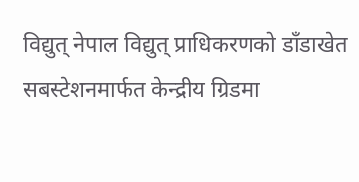विद्युत् नेपाल विद्युत् प्राधिकरणको डाँडाखेत सबस्टेशनमार्फत केन्द्रीय ग्रिडमा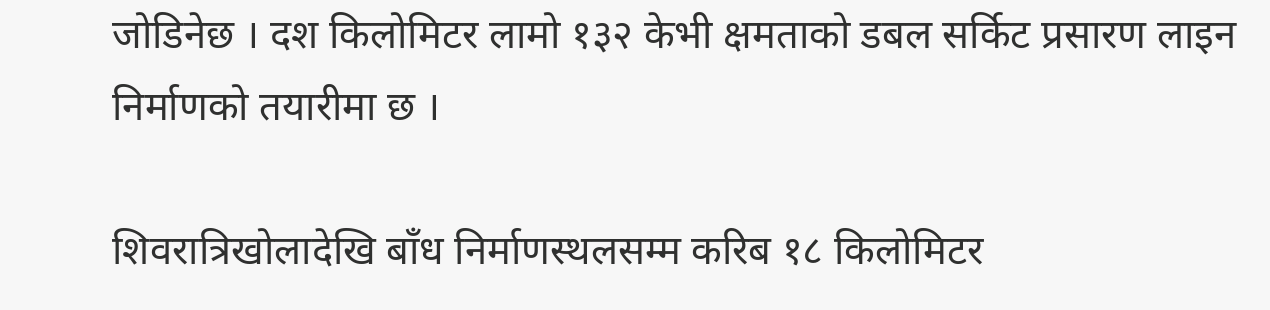जोडिनेछ । दश किलोमिटर लामो १३२ केभी क्षमताको डबल सर्किट प्रसारण लाइन निर्माणको तयारीमा छ ।

शिवरात्रिखोलादेखि बाँध निर्माणस्थलसम्म करिब १८ किलोमिटर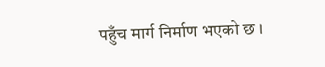पहुँच मार्ग निर्माण भएको छ ।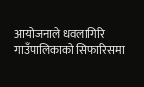आयोजनाले धवलागिरि गाउँपालिकाको सिफारिसमा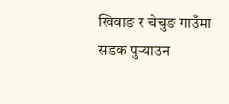खिवाङ र चेचुङ गाउँमा सडक पुर्‍याउन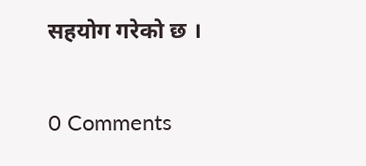सहयोग गरेको छ ।

0 Comments